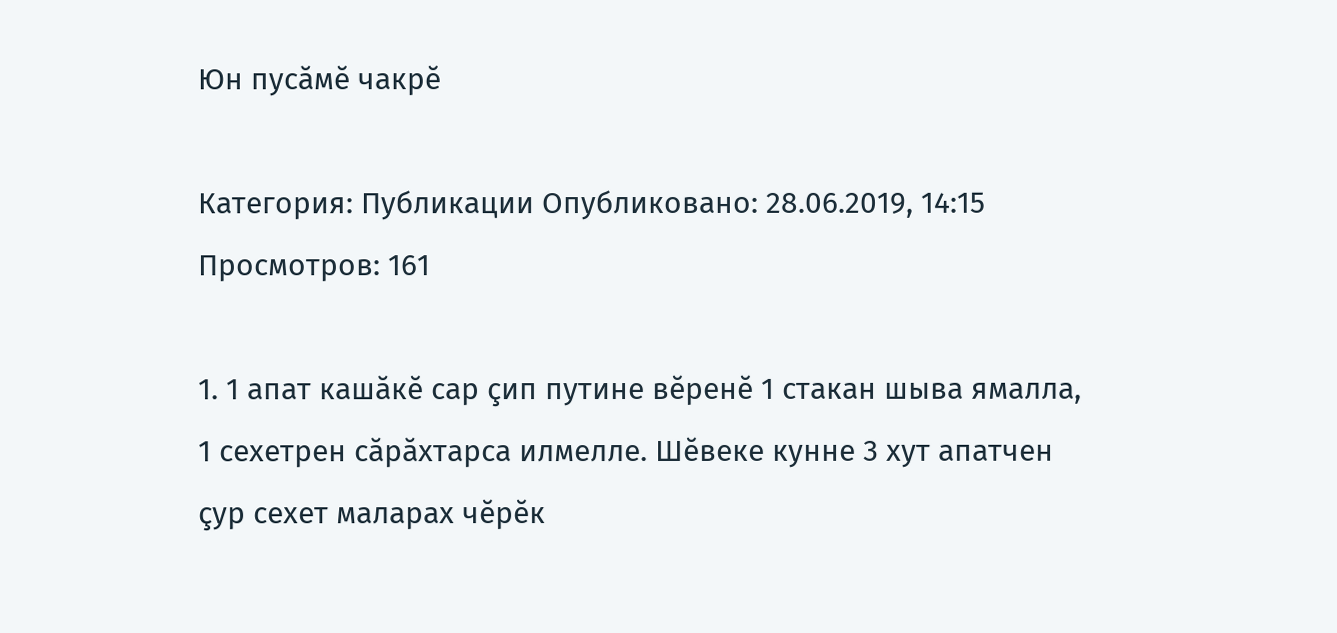Юн пусăмĕ чакрĕ

Категория: Публикации Опубликовано: 28.06.2019, 14:15 Просмотров: 161

1. 1 апат кашăкĕ сар çип путине вĕренĕ 1 стакан шыва ямалла, 1 сехетрен сăрăхтарса илмелле. Шĕвеке кунне 3 хут апатчен çур сехет маларах чĕрĕк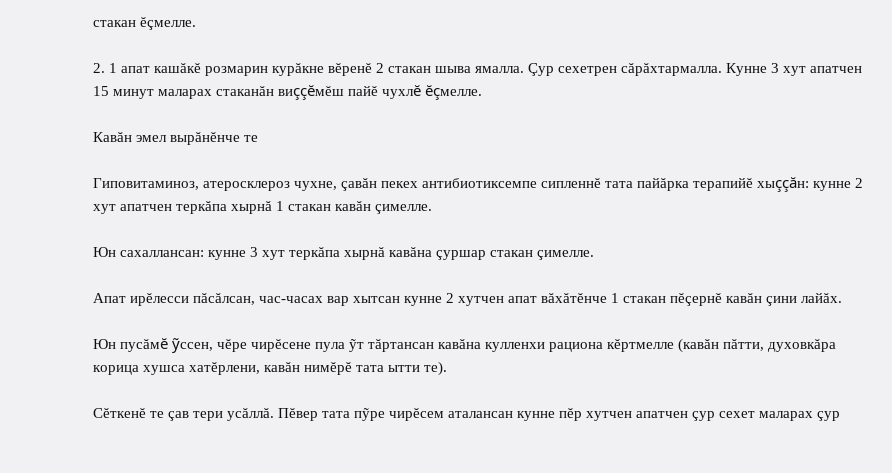стакан ĕçмелле.

2. 1 апат кашăкĕ розмарин курăкне вĕренĕ 2 стакан шыва ямалла. Çур сехетрен сăрăхтармалла. Кунне 3 хут апатчен 15 минут маларах стаканăн виççĕмĕш пайĕ чухлĕ ĕçмелле.

Кавăн эмел вырăнĕнче те

Гиповитаминоз, атеросклероз чухне, çавăн пекех антибиотиксемпе сипленнĕ тата пайăрка терапийĕ хыççăн: кунне 2 хут апатчен теркăпа хырнă 1 стакан кавăн çимелле.

Юн сахаллансан: кунне 3 хут теркăпа хырнă кавăна çуршар стакан çимелле.

Апат ирĕлесси пăсăлсан, час-часах вар хытсан кунне 2 хутчен апат вăхăтĕнче 1 стакан пĕçернĕ кавăн çини лайăх.

Юн пусăмĕ ỹссен, чĕре чирĕсене пула ỹт тăртансан кавăна кулленхи рациона кĕртмелле (кавăн пăтти, духовкăра корица хушса хатĕрлени, кавăн нимĕрĕ тата ытти те).

Сĕткенĕ те çав тери усăллă. Пĕвер тата пỹре чирĕсем аталансан кунне пĕр хутчен апатчен çур сехет маларах çур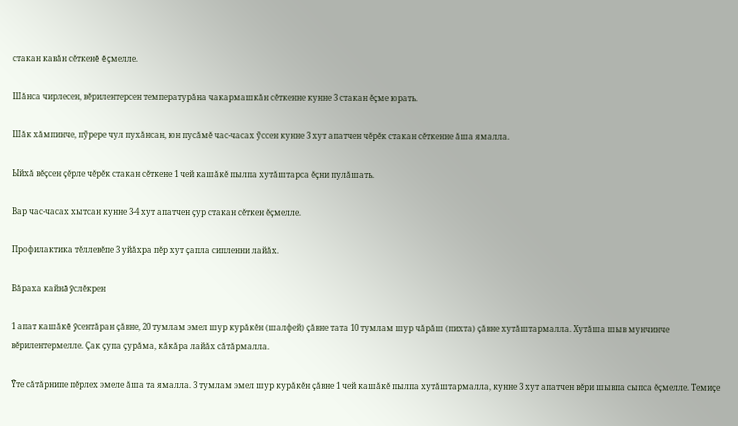стакан кавăн сĕткенĕ ĕçмелле.

Шăнса чирлесен, вĕрилентерсен температурăна чакармашкăн сĕткенне кунне 3 стакан ĕçме юрать.

Шăк хăмпинче, пỹрере чул пухăнсан, юн пусăмĕ час-часах ỹссен кунне 3 хут апатчен чĕрĕк стакан сĕткенне ăша ямалла.

Ыйхă вĕçсен çĕрле чĕрĕк стакан сĕткене 1 чей кашăкĕ пылпа хутăштарса ĕçни пулăшать.

Вар час-часах хытсан кунне 3-4 хут апатчен çур стакан сĕткен ĕçмелле.

Профилактика тĕллевĕпе 3 уйăхра пĕр хут çапла сипленни лайăх.

Вăраха кайнă ỹслĕкрен

1 апат кашăкĕ ỹсентăран çăвне, 20 тумлам эмел шур курăкĕн (шалфей) çăвне тата 10 тумлам шур чăрăш (пихта) çăвне хутăштармалла. Хутăша шыв мунчинче вĕрилентермелле. Çак çупа çурăма, кăкăра лайăх сăтăрмалла.

Ỹте сăтăрнипе пĕрлех эмеле ăша та ямалла. 3 тумлам эмел шур курăкĕн çăвне 1 чей кашăкĕ пылпа хутăштармалла, кунне 3 хут апатчен вĕри шывпа сыпса ĕçмелле. Темиçе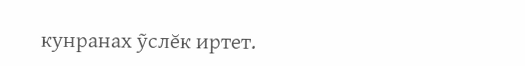кунранах ỹслĕк иртет.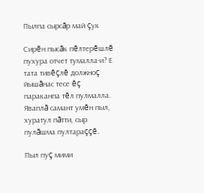Пылпа сырсăр май çук

Сирĕн пысăк пĕлтерĕшлĕ пухура отчет тумалла-и? Е тата тивĕçлĕ должноç йышăнас тесе ĕç параканпа тĕл пулмалла. Яваплă самант умĕн пыл, хуратул пăтти, сыр пулăшма пултараççĕ.

Пыл пуç мими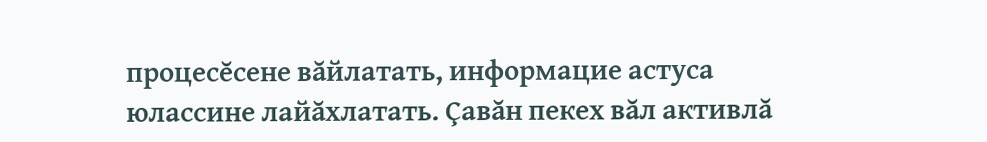процесĕсене вăйлатать, информацие астуса юлассине лайăхлатать. Çавăн пекех вăл активлă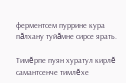ферментсем пуррине кура пăлхану туйăмне сирсе ярать.

Тимĕрпе пуян хуратул кирлĕ самантсенче тимлĕхе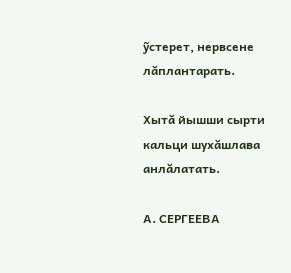ỹстерет, нервсене лăплантарать.

Хытă йышши сырти кальци шухăшлава анлăлатать.

А. СЕРГЕЕВА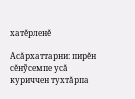хатĕрленĕ

Асăрхаттарни: пирĕн сĕнỹсемпе усă куриччен тухтăрпа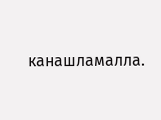канашламалла.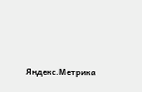Яндекс.Метрика